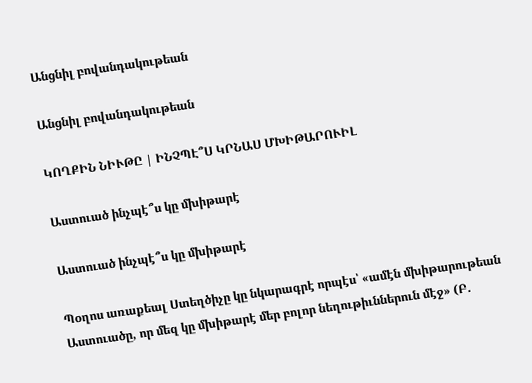Անցնիլ բովանդակութեան

Անցնիլ բովանդակութեան

ԿՈՂՔԻՆ ՆԻՒԹԸ | ԻՆՉՊԷ՞Ս ԿՐՆԱՍ ՄԽԻԹԱՐՈՒԻԼ

Աստուած ինչպէ՞ս կը մխիթարէ

Աստուած ինչպէ՞ս կը մխիթարէ

Պօղոս առաքեալ Ստեղծիչը կը նկարագրէ որպէս՝ «ամէն մխիթարութեան Աստուածը, որ մեզ կը մխիթարէ մեր բոլոր նեղութիւններուն մէջ» (Բ.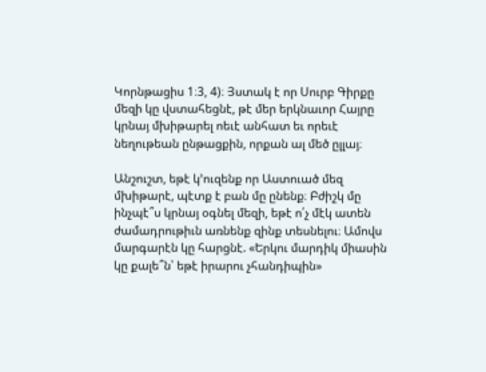Կորնթացիս 1։3, 4)։ Յստակ է որ Սուրբ Գիրքը մեզի կը վստահեցնէ, թէ մեր երկնաւոր Հայրը կրնայ մխիթարել ոեւէ անհատ եւ որեւէ նեղութեան ընթացքին, որքան ալ մեծ ըլլայ։

Անշուշտ, եթէ կ’ուզենք որ Աստուած մեզ մխիթարէ, պէտք է բան մը ընենք։ Բժիշկ մը ինչպէ՞ս կրնայ օգնել մեզի, եթէ ո՛չ մէկ ատեն ժամադրութիւն առնենք զինք տեսնելու։ Ամովս մարգարէն կը հարցնէ. «Երկու մարդիկ միասին կը քալե՞ն՝ եթէ իրարու չհանդիպին»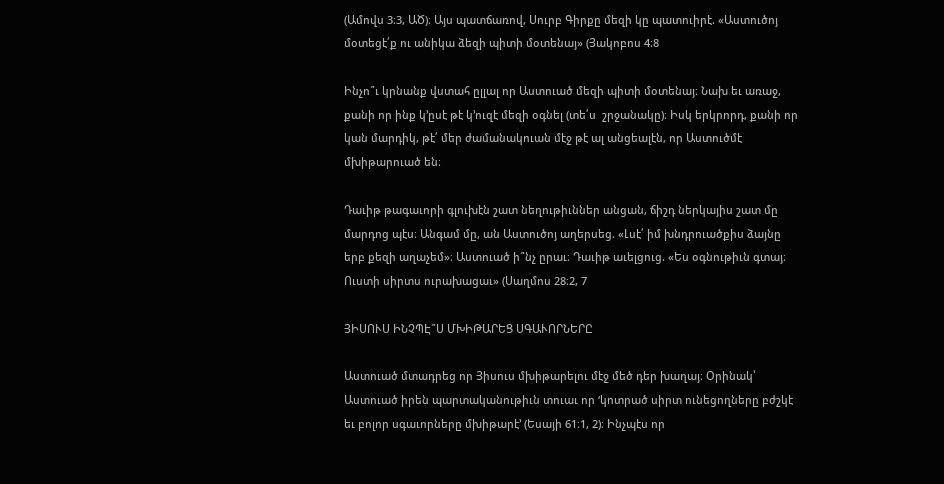(Ամովս 3։3, ԱԾ)։ Այս պատճառով, Սուրբ Գիրքը մեզի կը պատուիրէ. «Աստուծոյ մօտեցէ՛ք ու անիկա ձեզի պիտի մօտենայ» (Յակոբոս 4։8

Ինչո՞ւ կրնանք վստահ ըլլալ որ Աստուած մեզի պիտի մօտենայ։ Նախ եւ առաջ, քանի որ ինք կ’ըսէ թէ կ’ուզէ մեզի օգնել (տե՛ս  շրջանակը)։ Իսկ երկրորդ, քանի որ կան մարդիկ, թէ՛ մեր ժամանակուան մէջ թէ ալ անցեալէն, որ Աստուծմէ մխիթարուած են։

Դաւիթ թագաւորի գլուխէն շատ նեղութիւններ անցան, ճիշդ ներկայիս շատ մը մարդոց պէս։ Անգամ մը, ան Աստուծոյ աղերսեց. «Լսէ՛ իմ խնդրուածքիս ձայնը երբ քեզի աղաչեմ»։ Աստուած ի՞նչ ըրաւ։ Դաւիթ աւելցուց. «Ես օգնութիւն գտայ։ Ուստի սիրտս ուրախացաւ» (Սաղմոս 28։2, 7

ՅԻՍՈՒՍ ԻՆՉՊԷ՞Ս ՄԽԻԹԱՐԵՑ ՍԳԱՒՈՐՆԵՐԸ

Աստուած մտադրեց որ Յիսուս մխիթարելու մէջ մեծ դեր խաղայ։ Օրինակ՝ Աստուած իրեն պարտականութիւն տուաւ որ ‘կոտրած սիրտ ունեցողները բժշկէ եւ բոլոր սգաւորները մխիթարէ’ (Եսայի 61։1, 2)։ Ինչպէս որ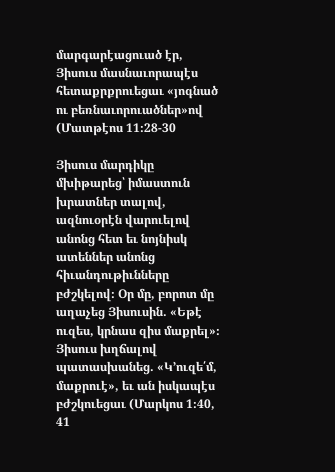մարգարէացուած էր, Յիսուս մասնաւորապէս հետաքրքրուեցաւ «յոգնած ու բեռնաւորուածներ»ով (Մատթէոս 11։28-30

Յիսուս մարդիկը մխիթարեց՝ իմաստուն խրատներ տալով, ազնուօրէն վարուելով անոնց հետ եւ նոյնիսկ ատեններ անոնց հիւանդութիւնները բժշկելով։ Օր մը, բորոտ մը աղաչեց Յիսուսին. «Եթէ ուզես, կրնաս զիս մաքրել»։ Յիսուս խղճալով պատասխանեց. «Կ’ուզե՛մ, մաքրուէ», եւ ան իսկապէս բժշկուեցաւ (Մարկոս 1։40, 41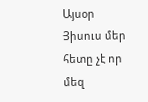Այսօր Յիսուս մեր հետը չէ որ մեզ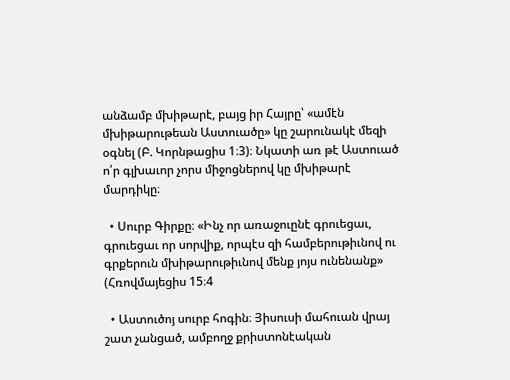անձամբ մխիթարէ, բայց իր Հայրը՝ «ամէն մխիթարութեան Աստուածը» կը շարունակէ մեզի օգնել (Բ. Կորնթացիս 1։3)։ Նկատի առ թէ Աստուած ո՛ր գլխաւոր չորս միջոցներով կը մխիթարէ մարդիկը։

  • Սուրբ Գիրքը։ «Ինչ որ առաջուընէ գրուեցաւ, գրուեցաւ որ սորվիք, որպէս զի համբերութիւնով ու գրքերուն մխիթարութիւնով մենք յոյս ունենանք» (Հռովմայեցիս 15։4

  • Աստուծոյ սուրբ հոգին։ Յիսուսի մահուան վրայ շատ չանցած, ամբողջ քրիստոնէական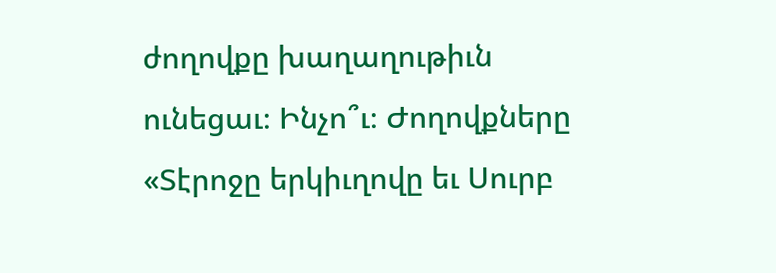ժողովքը խաղաղութիւն ունեցաւ։ Ինչո՞ւ։ Ժողովքները «Տէրոջը երկիւղովը եւ Սուրբ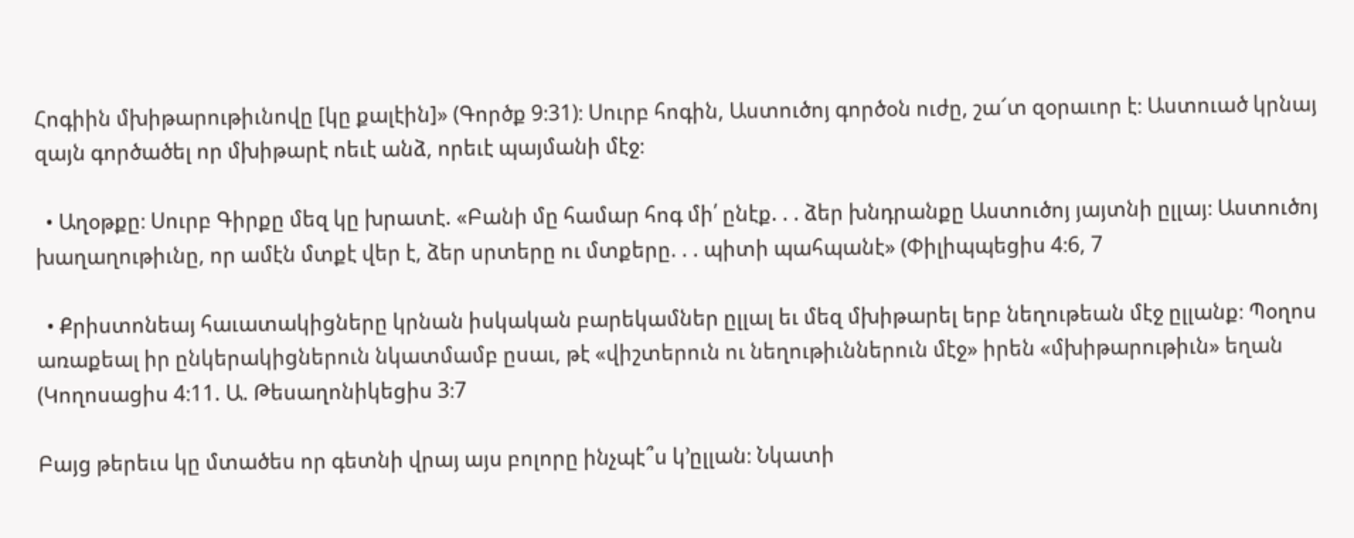Հոգիին մխիթարութիւնովը [կը քալէին]» (Գործք 9։31)։ Սուրբ հոգին, Աստուծոյ գործօն ուժը, շա՜տ զօրաւոր է։ Աստուած կրնայ զայն գործածել որ մխիթարէ ոեւէ անձ, որեւէ պայմանի մէջ։

  • Աղօթքը։ Սուրբ Գիրքը մեզ կը խրատէ. «Բանի մը համար հոգ մի՛ ընէք. . . ձեր խնդրանքը Աստուծոյ յայտնի ըլլայ։ Աստուծոյ խաղաղութիւնը, որ ամէն մտքէ վեր է, ձեր սրտերը ու մտքերը. . . պիտի պահպանէ» (Փիլիպպեցիս 4։6, 7

  • Քրիստոնեայ հաւատակիցները կրնան իսկական բարեկամներ ըլլալ եւ մեզ մխիթարել երբ նեղութեան մէջ ըլլանք։ Պօղոս առաքեալ իր ընկերակիցներուն նկատմամբ ըսաւ, թէ «վիշտերուն ու նեղութիւններուն մէջ» իրեն «մխիթարութիւն» եղան (Կողոսացիս 4։11. Ա. Թեսաղոնիկեցիս 3։7

Բայց թերեւս կը մտածես որ գետնի վրայ այս բոլորը ինչպէ՞ս կ’ըլլան։ Նկատի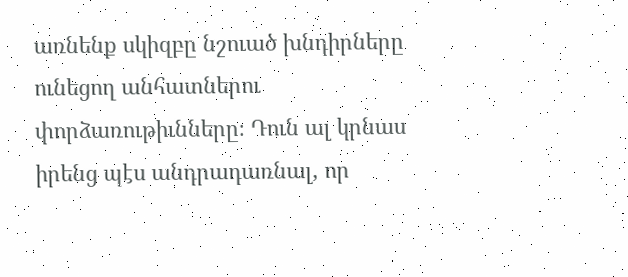առնենք սկիզբը նշուած խնդիրները ունեցող անհատներու փորձառութիւնները։ Դուն ալ կրնաս իրենց պէս անդրադառնալ, որ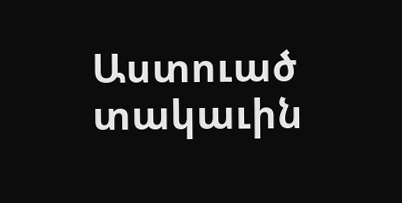Աստուած տակաւին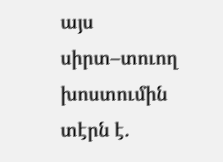այս սիրտ–տուող խոստումին տէրն է.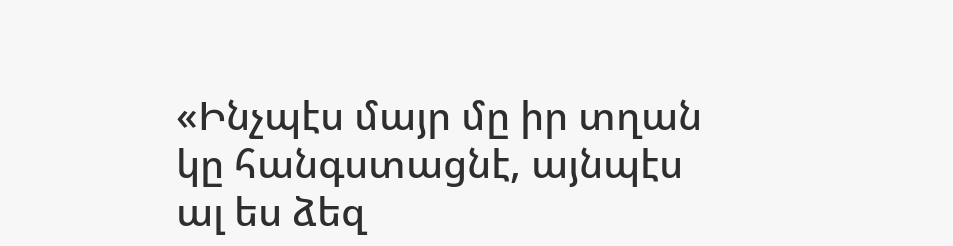«Ինչպէս մայր մը իր տղան կը հանգստացնէ, այնպէս ալ ես ձեզ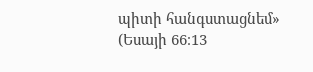պիտի հանգստացնեմ» (Եսայի 66։13